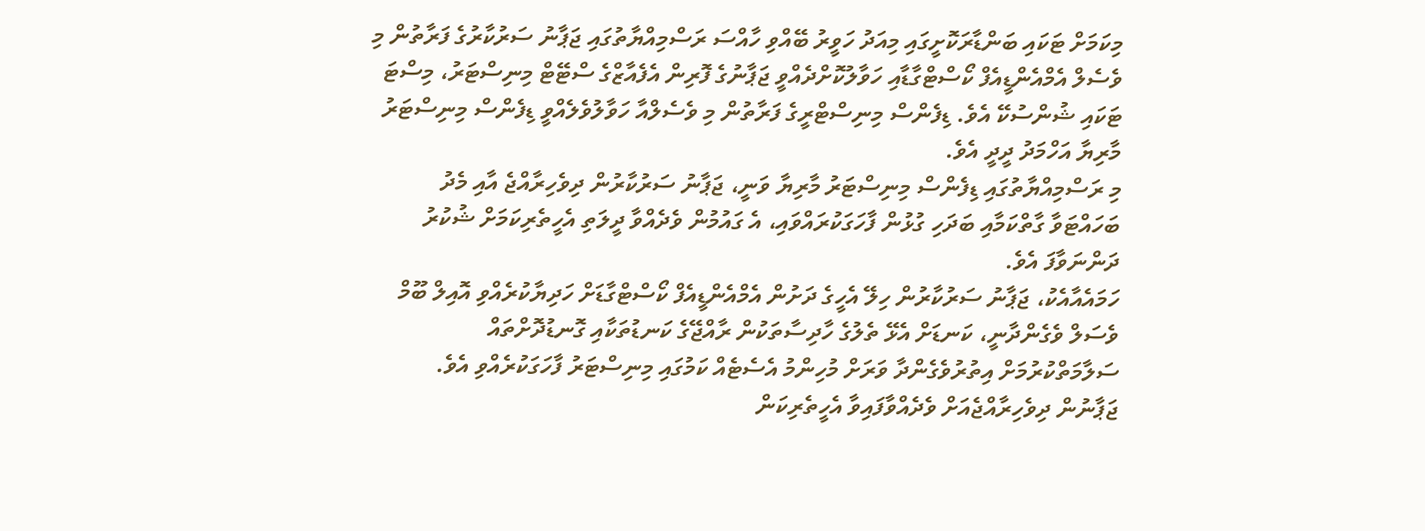މިކަމަށް ޓަކައި ބަންޑާރަކޮށީގައި މިއަދު ހަވީރު ބޭއްވި ހާއްސަ ރަސްމިއްޔާތުގައި ޖަޕާނު ސަރުކާރުގެ ފަރާތުން މި ވެސެލް އެމްއެންޑީއެފް ކޯސްޓްގާޑާއި ހަވާލުކޮށްދެއްވީ ޖަޕާނުގެ ފޮރިން އެފެއާޒްގެ ސްޓޭޓް މިނިސްޓަރު، މިސްޓަ ޓަކައި ޝުންސުކޭ އެވެ. ޑިފެންސް މިނިސްޓްރީގެ ފަރާތުން މި ވެސެލްއާ ހަވާލުވެލެއްވީ ޑިފެންސް މިނިސްޓަރު މާރިޔާ އަހްމަދު ދީދީ އެވެ.
މި ރަސްމިއްޔާތުގައި ޑިފެންސް މިނިސްޓަރު މާރިޔާ ވަނީ، ޖަޕާނު ސަރުކާރުން ދިވެހިރާއްޖެ އާއި މެދު ބަހައްޓަވާ ގާތްކަމާއި ބަދަހި ގުޅުން ފާހަގަކުރައްވައި، އެ ގައުމުން ވެދެއްވާ ދީލަތި އެހީތެރިކަމަށް ޝުކުރު ދަންނަވާފަ އެވެ.
ހަމައެއާއެކު، ޖަޕާނު ސަރުކާރުން ހިލޭ އެހީގެ ދަށުން އެމްއެންޑީއެފް ކޯސްޓްގާޑަށް ހަދިޔާކުރެއްވި އޮއިލް ބޫމް ވެސަލް ވެގެންދާނީ، ކަނޑަށް އެޅޭ ތެލުގެ ހާދިސާތަކުން ރާއްޖޭގެ ކަނޑުތަކާއި ގޮނޑުދޮށްތައް ސަލާމަތްކުރުމަށް އިތުރުވެގެންދާ ވަރަށް މުހިންމު އެސެޓެއް ކަމުގައި މިނިސްޓަރު ފާހަގަކުރެއްވި އެވެ.
ޖަޕާނުން ދިވެހިރާއްޖެއަށް ވެދެއްވާފައިވާ އެހީތެރިކަން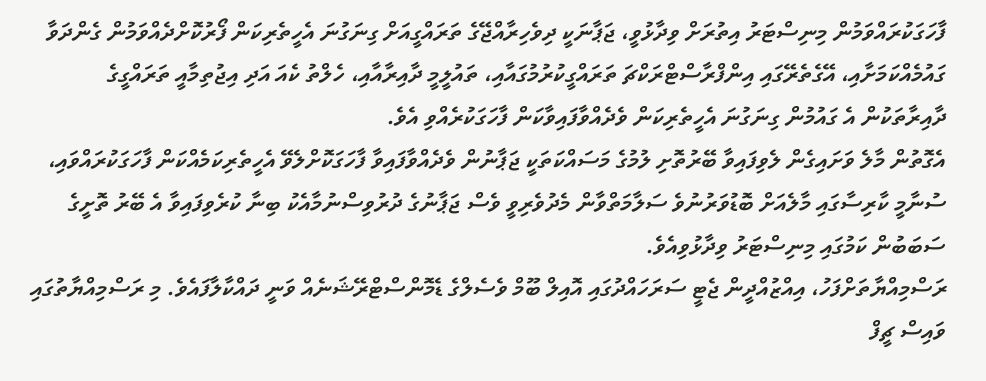ފާހަގަކުރައްވަމުން މިނިސްޓަރު އިތުރަށް ވިދާޅުވީ، ޖަޕާނަކީ ދިވެހިރާއްޖޭގެ ތަރައްގީއަށް ގިނަގުނަ އެހީތެރިކަން ފޯރުކޮށްދެއްވަމުން ގެންދަވާ ގައުމެއްކަމަށާއި، އޭގެތެރޭގައި އިންފްރާސްޓްރަކްޗަ ތަރައްގީކުރުމުގައާއި، ތައުލީމީ ދާއިރާއާއި، ހެލްތު ކެއަ އަދި އިޖުތިމާއީ ތަރައްގީގެ ދާއިރާތަކުން އެ ގައުމުން ގިނަގުނަ އެހީތެރިކަން ވެދެއްވާފައިވާކަން ފާހަގަކުރެއްވި އެވެ.
އެގޮތުން މާލެ ވަށައިގެން ލެވިފައިވާ ބޭރުތޮށި ލުމުގެ މަސައްކަތަކީ ޖަޕާނުން ވެދެއްވާފައިވާ ފާހަގަކޮށްލެވޭ އެހީތެރިކަމެއްކަން ފާހަގަކުރައްވައި، ސުނާމީ ކާރިސާގައި މާލެއަށް ބޮޑުވަރުނުވެ ސަލާމަތްވާން މެދުވެރިވީ ވެސް ޖަޕާނުގެ ދުރުވިސްނުމާއެކު ބިނާ ކުރެވިފައިވާ އެ ބޭރު ތޮށީގެ ސަބަބުން ކަމުގައި މިނިސްޓަރު ވިދާޅުވިއެވެ.
ރަސްމިއްޔާތަށްފަހު، އިއްޒުއްދީން ޖެޓީ ސަރަހައްދުގައި އޮއިލް ބޫމް ވެސެލްގެ ޑެމޮންސްޓްރޭޝަނެއް ވަނީ ދައްކާލާފައެވެ. މި ރަސްމިއްޔާތުގައި ވައިސް ޗީފް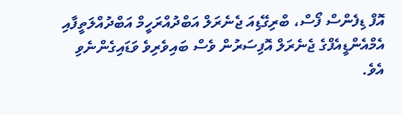އޮފް ޑިފެންސް ފޯސް، ބްރިގޭޑިއަ ޖެނެރަލް އަބްދުއްރަހީމް އަބްދުއްލަތީފާއި އެމްއެންޑީއެފްގެ ޖެނެރަލް އޮފިސަރުން ވެސް ބައިވެރިވެ ވަޑައިގެންނެވި އެވެ.